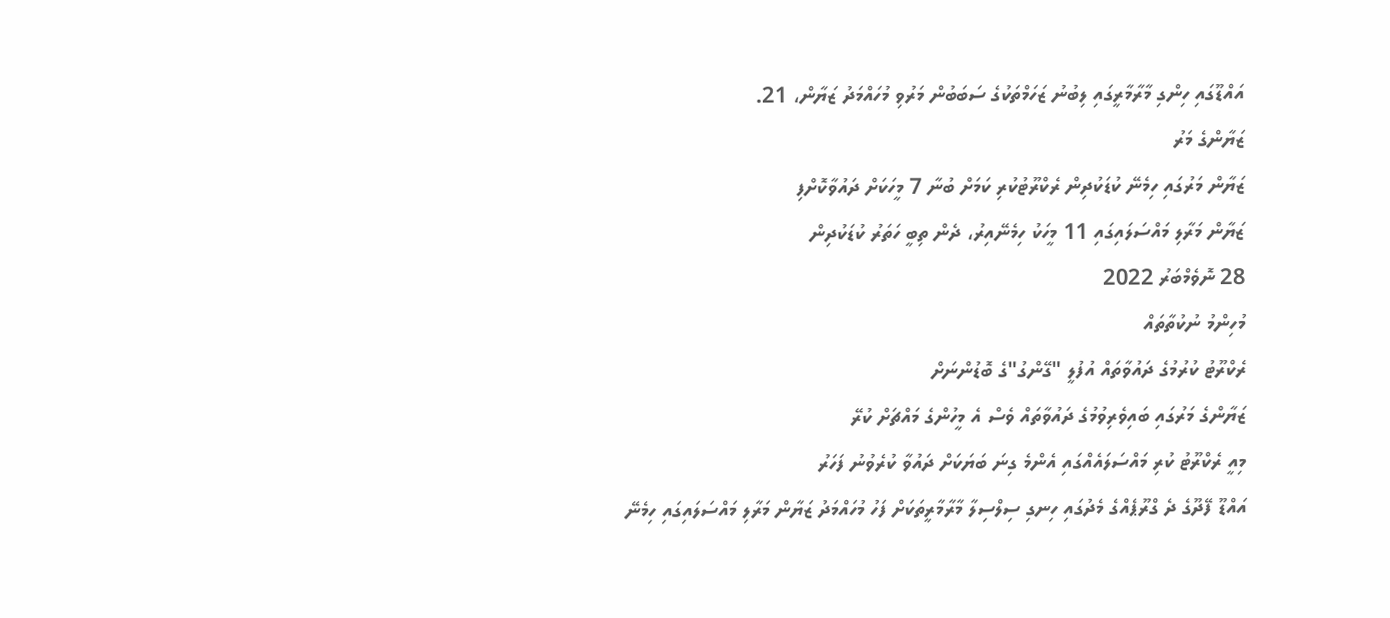އައްޑޫގައި ހިންގި މާރާމާރީގައި ލިބުނު ޒަހަމްތަކުގެ ސަބަބުން މަރުވި މުހައްމަދު ޒަޔާން، 21.
ޒަޔާންގެ މަރު
ޒަޔާން މަރުގައި ހިމެނޭ ކުޑަކުދިން ރެކްރޫޓުކުރި ކަމަށް ބުނާ 7 މީހަކަށް ދައުވާކޮށްފި
ޒަޔާން މަރާލި މައްސަލައިގައި 11 މީހަކު ހިމެނޭއިރު، ދެން ތިބީ ހަތަރު ކުޑަކުދިން
28 ނޮވެމްބަރު 2022
މުހިންމު ނުކުތާތައް
ރެކްރޫޓު ކުރުމުގެ ދައުވާތައް އުފުލީ "ގޭންގު"ގެ ބޮޑުންނަށް
ޒަޔާންގެ މަރުގައި ބައިވެރިވުމުގެ ދައުވާތައް ވެސް އެ މީހުންގެ މައްޗަށް ކުރޭ
މިއީ ރެކްރޫޓު ކުރި މައްސަލައެއްގައި އެންމެ ގިނަ ބަޔަކަށް ދައުވާ ކުރެވުނު ފަހަރު
އައްޑޫ ފޭދޫގެ ދެ ގްރޫޕެއްގެ މެދުގައި ހިނގި ސިލްސިލާ މާރާމާރީތަކަށް ފަހު މުހައްމަދު ޒަޔާން މަރާލި މައްސަލައިގައި ހިމެނޭ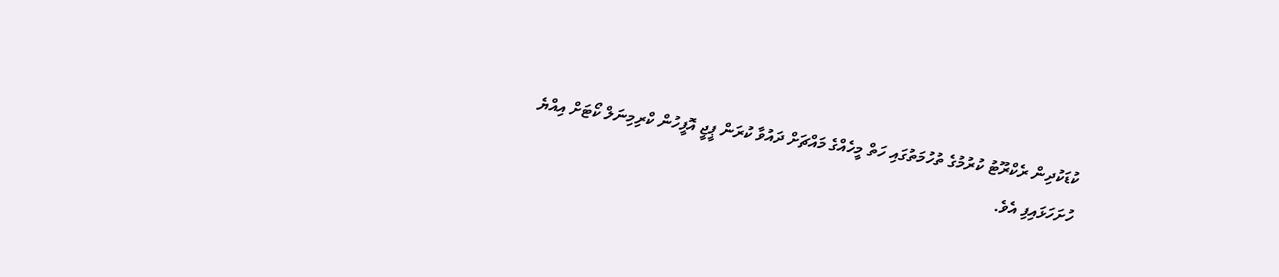ކުޑަކުދިން ރެކްރޫޓު ކުރުމުގެ ތުހުމަތުގައި ހަތް މީހެއްގެ މައްޗަށް ދައުވާ ކުރަން ޕީޖީ އޮފީހުން ކްރިމިނަލް ކޯޓަށް އިއްޔެ ހުށަހަޅައިފި އެވެ.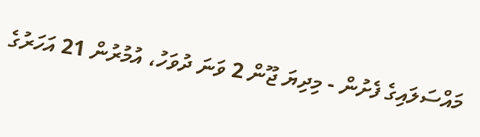މައްސަލައިގެ ފެށުން - މިދިޔަ ޖޫން 2 ވަނަ ދުވަހު، އުމުރުން 21 އަހަރުގެ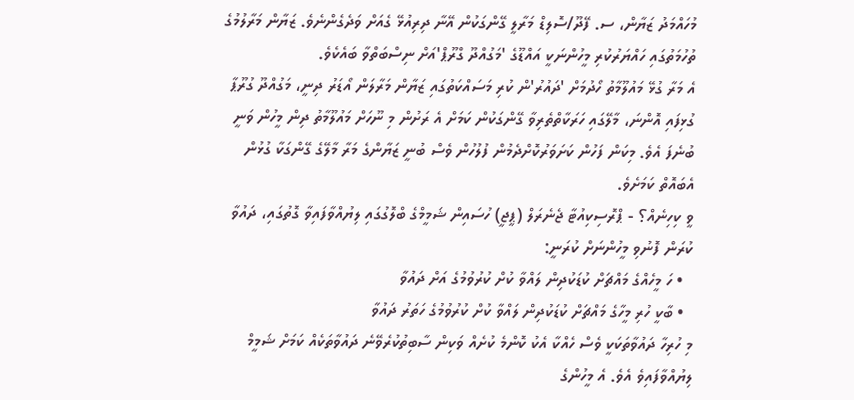މުހައްމަދު ޒަޔާން، ސ. ފޭދޫ/ސޮލިޑް މަރާލީ ގޭންގަކުން އޭނާ ދިރިއުޅޭ ގެއަށް ވަދެގެންނެވެ. ޒަޔާން މަރާލުމުގެ ތުހުމަތުގައި ހައްޔަރުކުރި މީހުންނަކީ އައްޑޫގެ 'މަގުއްދޫ ގްރޫޕް'އަށް ނިސްބަތްވާ ބައެކެވެ.
އެ މަރާ ގުޅޭ މައުލޫމާތު ހޯދުމަށް 'ދައުރު'ން ކުރި މަސައްކަތުގައި ޒަޔާން މަރާލަން އޯޑަރު ދިނީ، މަގުއްދޫ ގުރޫޕާ ގުޅިފައި އޮންނަ، މާލޭގައި ހަރަކާތްތެރިވާ ގޭންގަކުން ކަމަށް އެ ރަށުން މި ނޫހަށް މައުލޫމާތު ދިން މީހުން ވަނީ ބުނެފަ އެވެ. މިކަން ފަހުން ކަށަވަރުކޮށްދެމުން ފުލުހުން ވެސް ބުނީ ޒަޔާންގެ މަރާ މާލޭގެ ގޭންގަކާ ގުޅުން އެބައޮތް ކަމަށެވެ.
ވީ ކިހިނެއް؟ - ޕްރޮސިކިއުޓާ ޖެނެރަލް (ޕީޖީ) ހުސައިން ޝަމީމްގެ ބްލޮގުގައި ލިޔުއްވާފައިވާ ގޮތުގައި، ދައުވާ ކުރަން ފޮނުވި މީހުންނަށް ކުރަނީ:
  • ހަ މީހެއްގެ މައްޗަށް ކުޑަކުދިން ލައްވާ ކުށް ކުރުވުމުގެ އަށް ދައުވާ
  • ބާކީ ހުރި މީހާގެ މައްޗަށް ކުޑަކުދިން ލައްވާ ކުށް ކުރުވުމުގެ ހަތަރު ދައުވާ
މި ހުރިހާ ދައުވާތަކަކީ ވެސް ހެއްކާ އެކު ކޮންމެ ކުށެއް ވަކިން ސާބިތުކުރެވޭނެ ދައުވާތަކެއް ކަމަށް ޝަމީމް ލިޔުއްވާފައިވެ އެވެ. އެ މީހުންގެ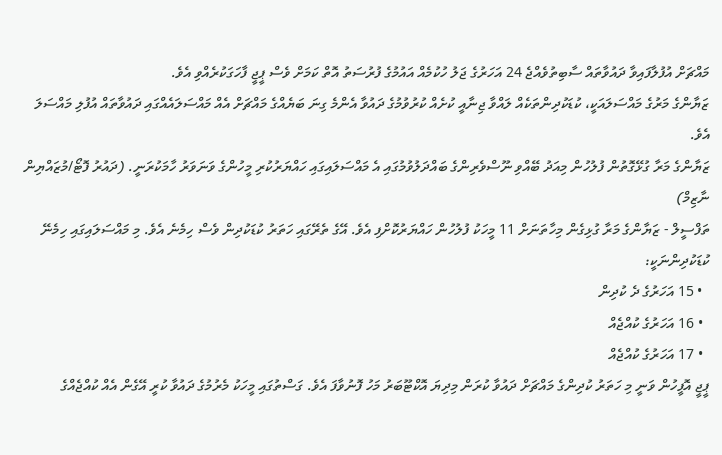މައްޗަށް އުފުލާފައިވާ ދައުވާތައް ސާބިތުވެއްޖެ 24 އަހަރުގެ ޖަލު ހުކުމެއް އައުމުގެ ފުރުސަތު އޮތް ކަމަށް ވެސް ޕީޖީ ފާހަގަކުރެއްވި އެވެ.
ޒަޔާންގެ މަރުގެ މައްސަލައަކީ، ކުޑަކުދިންތަކެއް ލައްވާ ޖިނާއީ ކުށެއް ކުރުވުމުގެ ދައުވާ އެންމެ ގިނަ ބަޔެއްގެ މައްޗަށް އެއް މައްސަލައެއްގައި ދައުވާތައް އުފުލި މައްސަލަ އެވެ.
ޒަޔާންގެ މަރާ ގުޅޭގޮތުން ފުލުހުން މިއަދު ބޭއްވި ނޫސްވެރިންގެ ބައްދަލުވުމުގައި އެ މައްސަލައިގައި ހައްޔަރުކުރި މީހުންގެ ވަނަވަރު ހާމަކުރަނީ. (ދައުރު ފޮޓޯ/މުޒައްޔިން ނާޒިމް)
ތަފްސީލް - ޒަޔާންގެ މަރާ ގުޅިގެން މިހާތަނަށް 11 މީހަކު ފުލުހުން ހައްޔަރުކޮށްފި އެވެ. އޭގެ ތެރޭގައި ހަތަރު ކުޑަކުދިން ވެސް ހިމެނެ އެވެ. މި މައްސަލައިގައި ހިމެނޭ ކުޑަކުދިންނަކީ:
  • 15 އަހަރުގެ ދެ ކުދިން
  • 16 އަހަރުގެ ކުއްޖެއް
  • 17 އަހަރުގެ ކުއްޖެއް
ޕީޖީ އޮފީހުން ވަނީ މި ހަތަރު ކުދިންގެ މައްޗަށް ދައުވާ ކުރަން މިދިޔަ އޮކްޓޫބަރު މަހު ފޮނުވާފަ އެވެ. ގަސްތުގައި މީހަކު މެރުމުގެ ދައުވާ ކުރީ އޭގެން އެއް ކުއްޖެއްގެ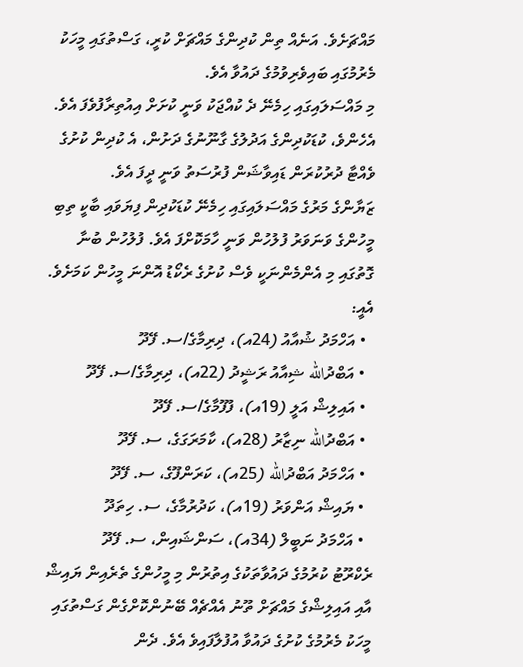މައްޗަށެވެ. އަނެއް ތިން ކުދިންގެ މައްޗަށް ކުރީ، ގަސްތުގައި މީހަކު މެރުމުގައި ބައިވެރިވުމުގެ ދައުވާ އެވެ.
މި މައްސަލައިގައި ހިމެނޭ ދެ ކުއްޖަކު ވަނީ ކުށަށް އިއުތިރާފުވެފަ އެވެ. އެހެންވެ، ކުޑަކުދިންގެ އަދުލުގެ ގާނޫނުގެ ދަށުން، އެ ކުދިން ކުށުގެ ވެއްޓާ ދުރުކުރަން ޑައިވާޝަން ފުރުސަތު ވަނީ ދީފަ އެވެ.
ޒަޔާންގެ މަރުގެ މައްސަލައިގައި ހިމެނޭ ކުޑަކުދިން ފިޔަވައި ބާކީ ތިބި މީހުންގެ ވަނަވަރު ފުލުހުން ވަނީ ހާމަކޮށްފަ އެވެ. ފުލުހުން ބުނާ ގޮތުގައި މި އެންމެންނަކީ ވެސް ކުށުގެ ރެކޯޑު އޮންނަ މީހުން ކަމަށެވެ. އެއީ:
  • އަހްމަދު ޝުއާއު (24އ)، ދިރިމާގެ/ސ. ފޭދޫ
  • އަބްދުالله ޝިއާއު ރަޝީދު (22އ)، ދިރިމާގެ/ސ. ފޭދޫ
  • އައިލިޝް އަލީ (19އ)، ފުފޫމާގެ/ސ. ފޭދޫ
  • އަބްދުالله ނިޒާރު (28އ)، ކާމަރަގަގެ، ސ. ފޭދޫ
  • އަހްމަދު އަބްދުالله (25އ)، ކަރަންފޫގެ، ސ. ފޭދޫ
  • ޔައިޝް އަންވަރު (19އ)، ކަދުރުމާގެ، ސ. ހިތަދޫ
  • އަހްމަދު ނަބީލް (34އ)، ސަންޝައިން، ސ. ފޭދޫ
ރެކްރޫޓު ކުރުމުގެ ދައުވާތަކުގެ އިތުރުން މި މީހުންގެ ތެރެއިން ޔައިޝް އާއި އައިލިޝްގެ މައްޗަށް ތޫނު އެއްޗެއް ބޭނުންކޮށްގެން ގަސްތުގައި މީހަކު މެރުމުގެ ކުށުގެ ދައުވާ އުފުލާފައިވެ އެވެ. ދެން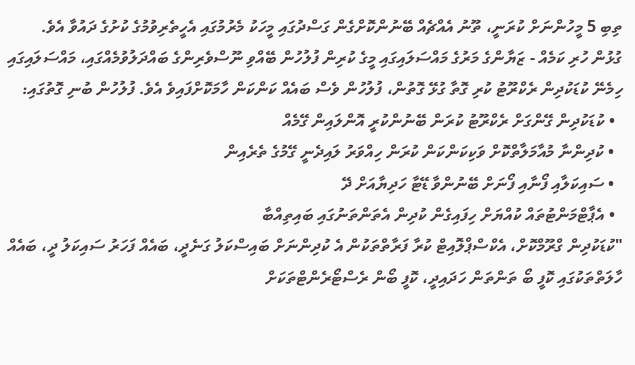ތިބި 5 މީހުންނަށް ކުރަނީ، ތޫނު އެއްޗެއް ބޭނުންކޮށްގެން ގަސްދުގައި މީހަކު މެރުމުގައި އެހީތެރިވުމުގެ ކުށުގެ ދައުވާ އެވެ.
ގުޅުން ހުރި ކަމެއް - ޒަޔާންގެ މަރުގެ މައްސަލައިގައި މީގެ ކުރިން ފުލުހުން ބޭއްވި ނޫސްވެރިންގެ ބައްދަލުވުމެއްގައި، މައްސަލައިގައި ހިމެނޭ ކުޑަކުދިން ރެކްރޫޓު ކުރި ގޮތާ ގުޅޭ ގޮތުން، ފުލުހުން ވެސް ބައެއް ކަންކަން ހާމަކޮށްފައިވެ އެވެ. ފުލުހުން ބުނި ގޮތުގައި:
  • ކުޑަކުދިން ގޭންގަށް ރެކްރޫޓު ކުރަން ބޭނުންކުރީ އޮންލައިން ގޭމެއް
  • ކުދިންނާ މުއާމަލާތްކޮށް ވަކިކަންކަން ކުރަން ހިއްވަރު ލައިދެނީ ގޭމުގެ ތެރެއިން
  • ސައިކަލާއި ފޯނާއި ފޯނަށް ބޭނުންވާ ޑޭޓާ ހަދިޔާއަށް ދޭ
  • އެޕާޓްމަންޓުތައް ކުއްޔަށް ހިފައިގެން ކުދިން އެތަންތަނުގައި ބައިތިއްބާ
"ކުޑަކުދިން ގްރޫމްކޮށް، އެކްސްޕްލޮއިޓް ކުރާ ފަރާތްތަކުން އެ ކުދިންނަށް ބައިސްކަލު ގަނެދީ، ބައެއް ފަހަރު ސައިކަލު ދީ، ބައެއް ހާލަތްތަކުގައި ކޮފީ ބޯ ތަންތަން ހަދައިދީ، ކޮފީ ބޯން ރެސްޓޯރެންޓްތަކަށް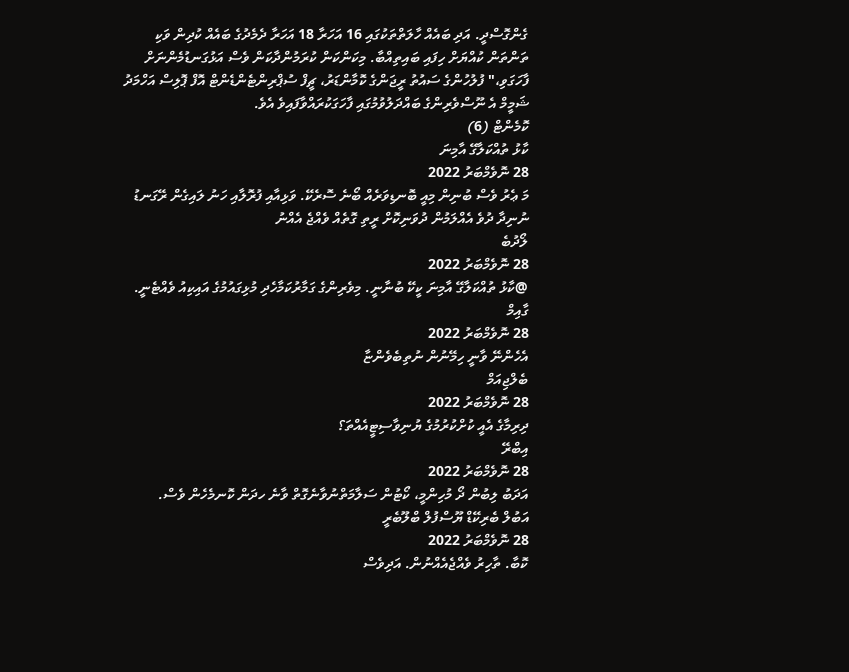ގެންގޮސްދީ. އަދި ބައެއް ހާލަތްތަކުގައި 16 އަހަރާ 18 އަހަރާ ދެމެދުގެ ބައެއް ކުދިން ވަކި ތަންތަން ކުއްޔަށް ހިފައި ބައިތިއްބާ. މިކަންކަން ކުރަމުންދާކަން ވެސް އަޅުގަނޑުމެންނަށް ފާހަގަވި،" ފުލުހުންގެ ސައުތު ރީޖަންގެ ކޮމާންޑަރު، ޗީފް ސުޕްރިންޓެންޑެންޓް އޮފް ޕޮލިސް އަހްމަދު ޝަމީމް އެ ނޫސްވެރިންގެ ބައްދަލުވުމުގައި ފާހަގަކުރައްވާފައިވެ އެވެ.
ކޮމެންޓް (6)
ކާޅު ތުއްކަލާގޭ އާމިނަ
28 ނޮވެމްބަރު 2022
މަ ޢެރު ވެސް ބުނިން މިއީ ބޮނޑިވަރެއް ބޯނެ ސޮރެކޭ. ވަޅިއާއި ފުރޮލާއި ހަނު ލައިގެން ރޭގަނޑު ނުނިދާ ދުވެ އެއްލަމުން ދުވަނިކޮށް ރީތި ގޮތެއް ވެއްޖެ އެއްނު
ލޯދުބެ
28 ނޮވެމްބަރު 2022
@ކާޅު ތުއްކަލާގޭ އާމިނަ ކީކޭ ބުނާނީ. މިވެރިންގެ ގަމާރުކަމާހެދި މުޅިގައުމުގެ އައިކިއު ވެއްޓެނީ.
ގާއިމް
28 ނޮވެމްބަރު 2022
އެހެންނޭ ވާނީ ހިމޭނުން ނުތިބެވެންޏާ
ބެލްޖިއަމް
28 ނޮވެމްބަރު 2022
ދިރިމާގެ އެއީ ކުށްކުރުމުގެ ޔުނިވާސިޓީއެއްތަ؟
އިބްރޭ
28 ނޮވެމްބަރު 2022
އަދަބު ލިބުން ދޯ މުހިންމީ، ކޯޓުން ސަލާމަތްނުވާނެގޮތް ވާނެ ހދަން ކޮނމެހެން ވެސް.
އަބުލް ބެރިކޭޑް ޔޫސްފުލް ބްލޫބެރީ
28 ނޮވެމްބަރު 2022
ކޮބާ. ތާހިރު ވެއްޖެއެއްނުން. އަދިވެސް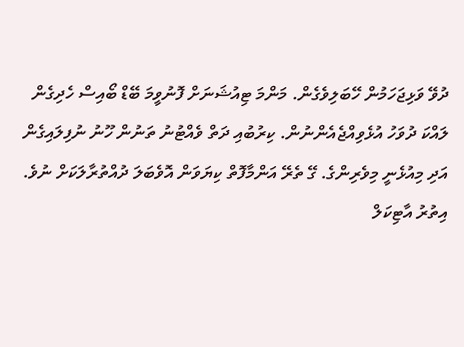ދުވޭ ވަޅިޖަހަމުން ހޭބަލިވެގެން. މަންމަ ޓިއުޝަނަށް ފޮނުވީމަ ބޭޑް ބޯއިސް ހެދިގެން ލައްކަ ދުވަހު އުޅެވިއްޖެއެންނުން. ކިރުބުއި ދަތް ވެއްޓުނު ތަނުން ހޫނު ނުފިލައިގެން އަދި މިއުޅެނީ މިވެރިންގެ. ގޭ ތެރޭ އަންމާފޮތް ކިޔަވަން އޮވެބަލަ ދުއްތުރާލަކަށް ނުވެ.
އިތުރު އާޓިކަލް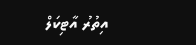އިތުރު އާޓިކަލް